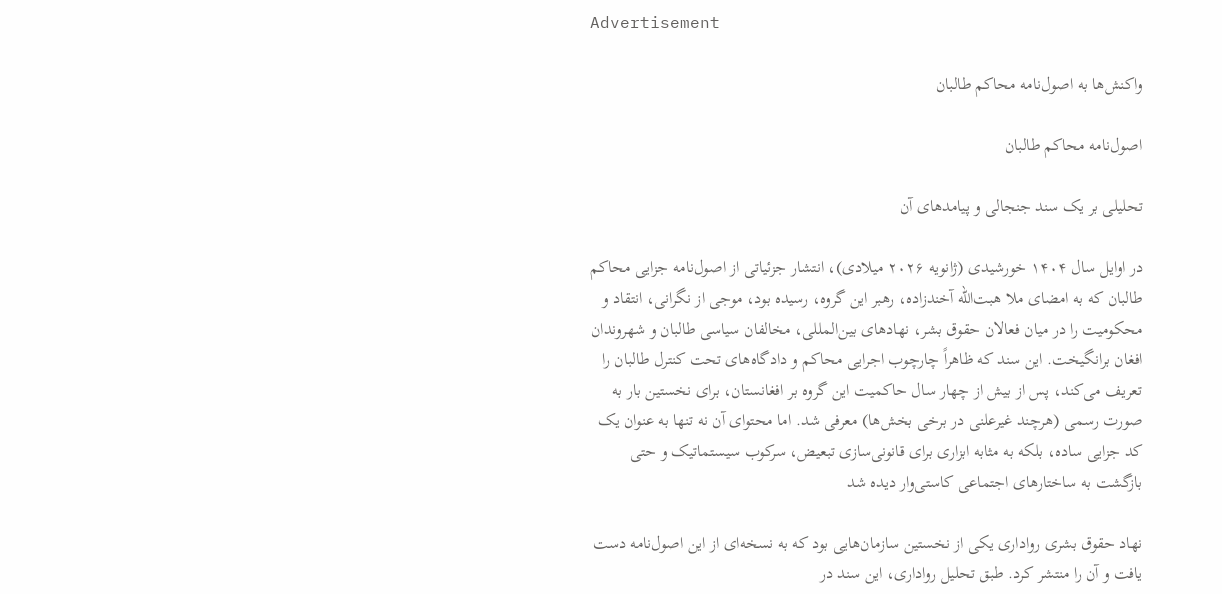Advertisement

واکنش‌ها به اصول‌نامه محاکم طالبان

اصول‌نامه محاکم طالبان

تحلیلی بر یک سند جنجالی و پیامدهای آن

در اوایل سال ۱۴۰۴ خورشیدی (ژانویه ۲۰۲۶ میلادی)، انتشار جزئیاتی از اصول‌نامه جزایی محاکم طالبان که به امضای ملا هبت‌الله آخندزاده، رهبر این گروه، رسیده بود، موجی از نگرانی، انتقاد و محکومیت را در میان فعالان حقوق بشر، نهادهای بین‌المللی، مخالفان سیاسی طالبان و شهروندان افغان برانگیخت. این سند که ظاهراً چارچوب اجرایی محاکم و دادگاه‌های تحت کنترل طالبان را تعریف می‌کند، پس از بیش از چهار سال حاکمیت این گروه بر افغانستان، برای نخستین بار به صورت رسمی (هرچند غیرعلنی در برخی بخش‌ها) معرفی شد. اما محتوای آن نه تنها به عنوان یک کد جزایی ساده، بلکه به مثابه ابزاری برای قانونی‌سازی تبعیض، سرکوب سیستماتیک و حتی بازگشت به ساختارهای اجتماعی کاستی‌وار دیده شد

نهاد حقوق بشری رواداری یکی از نخستین سازمان‌هایی بود که به نسخه‌ای از این اصول‌نامه دست یافت و آن را منتشر کرد. طبق تحلیل رواداری، این سند در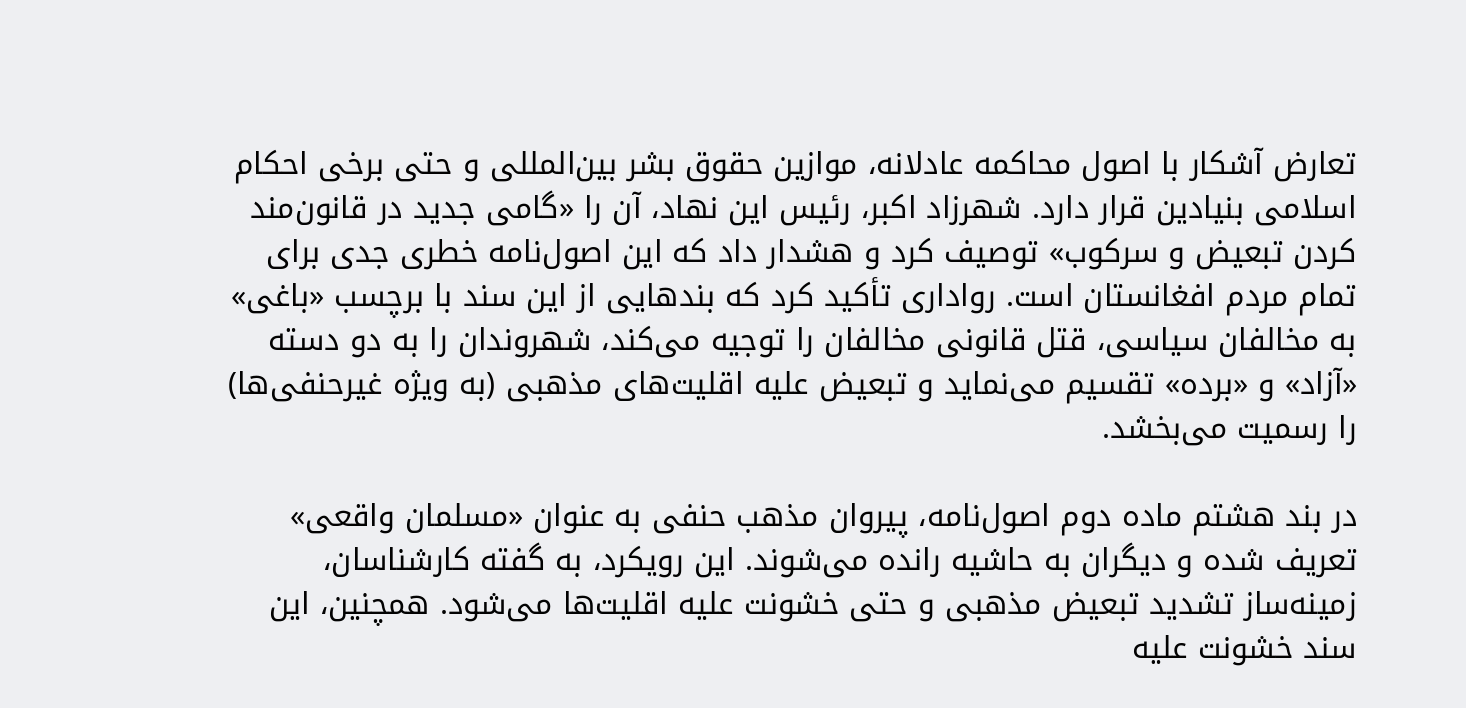تعارض آشکار با اصول محاکمه عادلانه، موازین حقوق بشر بین‌المللی و حتی برخی احکام اسلامی بنیادین قرار دارد. شهرزاد اکبر، رئیس این نهاد، آن را «گامی جدید در قانون‌مند کردن تبعیض و سرکوب» توصیف کرد و هشدار داد که این اصول‌نامه خطری جدی برای تمام مردم افغانستان است. رواداری تأکید کرد که بندهایی از این سند با برچسب «باغی» به مخالفان سیاسی، قتل قانونی مخالفان را توجیه می‌کند، شهروندان را به دو دسته «آزاد» و «برده» تقسیم می‌نماید و تبعیض علیه اقلیت‌های مذهبی (به ویژه غیرحنفی‌ها) را رسمیت می‌بخشد.

در بند هشتم ماده دوم اصول‌نامه، پیروان مذهب حنفی به عنوان «مسلمان واقعی» تعریف شده و دیگران به حاشیه رانده می‌شوند. این رویکرد، به گفته کارشناسان، زمینه‌ساز تشدید تبعیض مذهبی و حتی خشونت علیه اقلیت‌ها می‌شود. همچنین، این سند خشونت علیه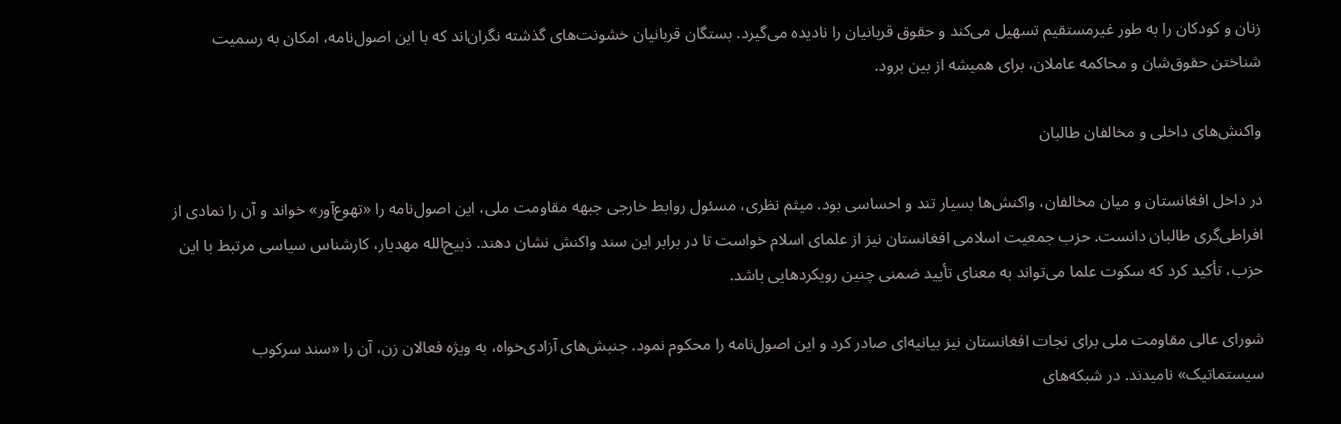زنان و کودکان را به طور غیرمستقیم تسهیل می‌کند و حقوق قربانیان را نادیده می‌گیرد. بستگان قربانیان خشونت‌های گذشته نگران‌اند که با این اصول‌نامه، امکان به رسمیت شناختن حقوق‌شان و محاکمه عاملان، برای همیشه از بین برود.

واکنش‌های داخلی و مخالفان طالبان

در داخل افغانستان و میان مخالفان، واکنش‌ها بسیار تند و احساسی بود. میثم نظری، مسئول روابط خارجی جبهه مقاومت ملی، این اصول‌نامه را «تهوع‌آور» خواند و آن را نمادی از افراطی‌گری طالبان دانست. حزب جمعیت اسلامی افغانستان نیز از علمای اسلام خواست تا در برابر این سند واکنش نشان دهند. ذبیح‌الله مهدیار، کارشناس سیاسی مرتبط با این حزب، تأکید کرد که سکوت علما می‌تواند به معنای تأیید ضمنی چنین رویکردهایی باشد.

شورای عالی مقاومت ملی برای نجات افغانستان نیز بیانیه‌ای صادر کرد و این اصول‌نامه را محکوم نمود. جنبش‌های آزادی‌خواه، به ویژه فعالان زن، آن را «سند سرکوب سیستماتیک» نامیدند. در شبکه‌های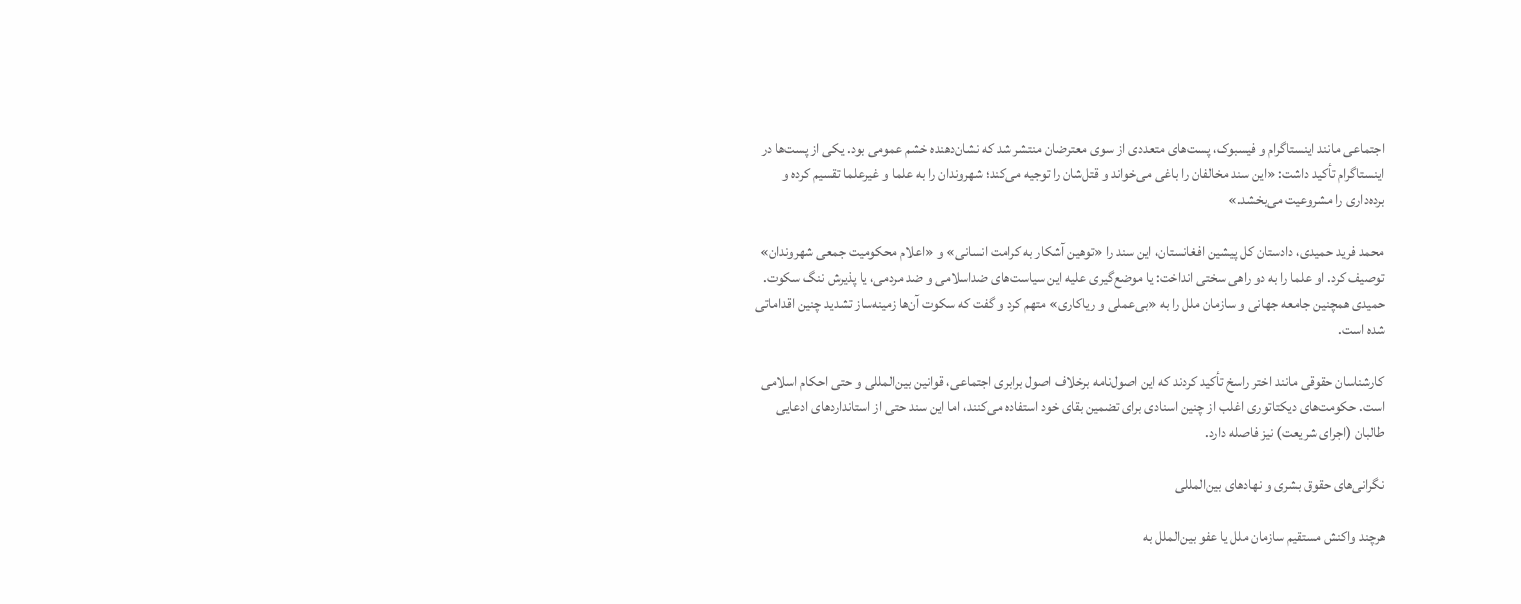اجتماعی مانند اینستاگرام و فیسبوک، پست‌های متعددی از سوی معترضان منتشر شد که نشان‌دهنده خشم عمومی بود. یکی از پست‌ها در اینستاگرام تأکید داشت: «این سند مخالفان را باغی می‌خواند و قتل‌شان را توجیه می‌کند؛ شهروندان را به علما و غیرعلما تقسیم کرده و برده‌داری را مشروعیت می‌بخشد.»

محمد فرید حمیدی، دادستان کل پیشین افغانستان، این سند را «توهین آشکار به کرامت انسانی» و «اعلام محکومیت جمعی شهروندان» توصیف کرد. او علما را به دو راهی سختی انداخت: یا موضع‌گیری علیه این سیاست‌های ضداسلامی و ضد مردمی، یا پذیرش ننگ سکوت. حمیدی همچنین جامعه جهانی و سازمان ملل را به «بی‌عملی و ریاکاری» متهم کرد و گفت که سکوت آن‌ها زمینه‌ساز تشدید چنین اقداماتی شده است.

کارشناسان حقوقی مانند اختر راسخ تأکید کردند که این اصول‌نامه برخلاف اصول برابری اجتماعی، قوانین بین‌المللی و حتی احکام اسلامی است. حکومت‌های دیکتاتوری اغلب از چنین اسنادی برای تضمین بقای خود استفاده می‌کنند، اما این سند حتی از استانداردهای ادعایی طالبان (اجرای شریعت) نیز فاصله دارد.

نگرانی‌های حقوق بشری و نهادهای بین‌المللی

هرچند واکنش مستقیم سازمان ملل یا عفو بین‌الملل به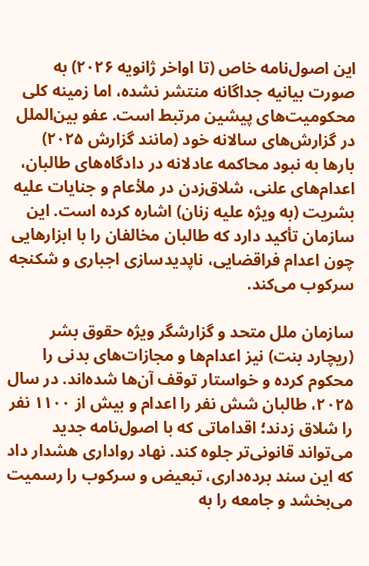این اصول‌نامه خاص (تا اواخر ژانویه ۲۰۲۶) به صورت بیانیه جداگانه منتشر نشده، اما زمینه کلی محکومیت‌های پیشین مرتبط است. عفو بین‌الملل در گزارش‌های سالانه خود (مانند گزارش ۲۰۲۵) بارها به نبود محاکمه عادلانه در دادگاه‌های طالبان، اعدام‌های علنی، شلاق‌زدن در ملأعام و جنایات علیه بشریت (به ویژه علیه زنان) اشاره کرده است. این سازمان تأکید دارد که طالبان مخالفان را با ابزارهایی چون اعدام فراقضایی، ناپدیدسازی اجباری و شکنجه سرکوب می‌کند.

سازمان ملل متحد و گزارشگر ویژه حقوق بشر (ریچارد بنت) نیز اعدام‌ها و مجازات‌های بدنی را محکوم کرده و خواستار توقف آن‌ها شده‌اند. در سال ۲۰۲۵، طالبان شش نفر را اعدام و بیش از ۱۱۰۰ نفر را شلاق زدند؛ اقداماتی که با اصول‌نامه جدید می‌تواند قانونی‌تر جلوه کند. نهاد رواداری هشدار داد که این سند برده‌داری، تبعیض و سرکوب را رسمیت می‌بخشد و جامعه را به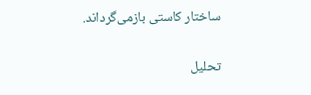ساختار کاستی بازمی‌گرداند.

تحلیل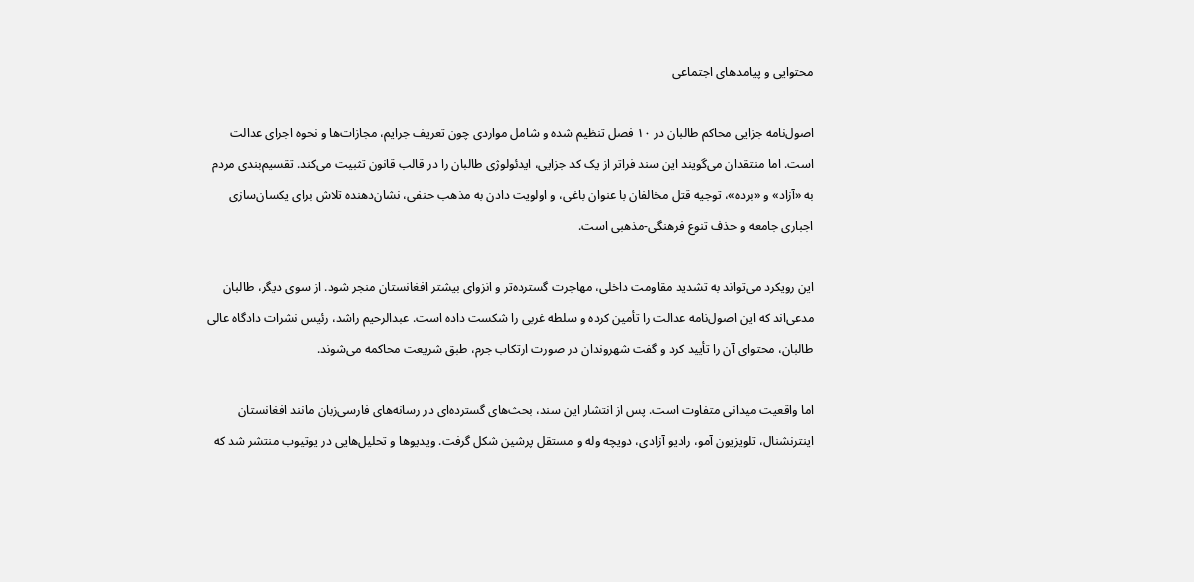محتوایی و پیامدهای اجتماعی

اصول‌نامه جزایی محاکم طالبان در ۱۰ فصل تنظیم شده و شامل مواردی چون تعریف جرایم، مجازات‌ها و نحوه اجرای عدالت است. اما منتقدان می‌گویند این سند فراتر از یک کد جزایی، ایدئولوژی طالبان را در قالب قانون تثبیت می‌کند. تقسیم‌بندی مردم به «آزاد» و «برده»، توجیه قتل مخالفان با عنوان باغی، و اولویت دادن به مذهب حنفی، نشان‌دهنده تلاش برای یکسان‌سازی اجباری جامعه و حذف تنوع فرهنگی-مذهبی است.

این رویکرد می‌تواند به تشدید مقاومت داخلی، مهاجرت گسترده‌تر و انزوای بیشتر افغانستان منجر شود. از سوی دیگر، طالبان مدعی‌اند که این اصول‌نامه عدالت را تأمین کرده و سلطه غربی را شکست داده است. عبدالرحیم راشد، رئیس نشرات دادگاه عالی طالبان، محتوای آن را تأیید کرد و گفت شهروندان در صورت ارتکاب جرم، طبق شریعت محاکمه می‌شوند.

اما واقعیت میدانی متفاوت است. پس از انتشار این سند، بحث‌های گسترده‌ای در رسانه‌های فارسی‌زبان مانند افغانستان اینترنشنال، تلویزیون آمو، رادیو آزادی، دویچه وله و مستقل پرشین شکل گرفت. ویدیوها و تحلیل‌هایی در یوتیوب منتشر شد که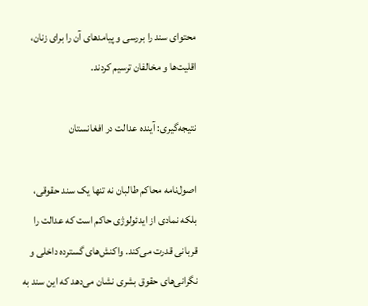محتوای سند را بررسی و پیامدهای آن را برای زنان، اقلیت‌ها و مخالفان ترسیم کردند.

نتیجه‌گیری: آینده عدالت در افغانستان

اصول‌نامه محاکم طالبان نه تنها یک سند حقوقی، بلکه نمادی از ایدئولوژی حاکم است که عدالت را قربانی قدرت می‌کند. واکنش‌های گسترده داخلی و نگرانی‌های حقوق بشری نشان می‌دهد که این سند به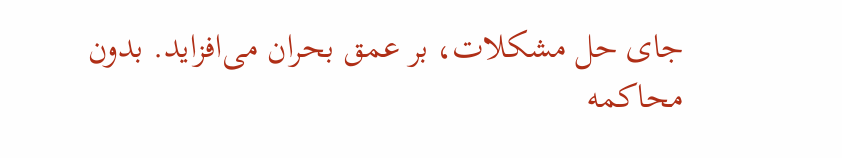جای حل مشکلات، بر عمق بحران می‌افزاید. بدون محاکمه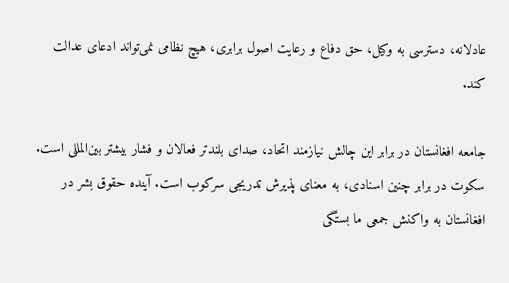عادلانه، دسترسی به وکیل، حق دفاع و رعایت اصول برابری، هیچ نظامی نمی‌تواند ادعای عدالت کند.

جامعه افغانستان در برابر این چالش نیازمند اتحاد، صدای بلندتر فعالان و فشار بیشتر بین‌المللی است. سکوت در برابر چنین اسنادی، به معنای پذیرش تدریجی سرکوب است. آینده حقوق بشر در افغانستان به واکنش جمعی ما بستگی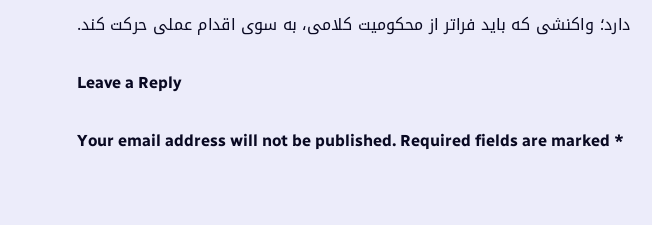دارد؛ واکنشی که باید فراتر از محکومیت کلامی، به سوی اقدام عملی حرکت کند.

Leave a Reply

Your email address will not be published. Required fields are marked *